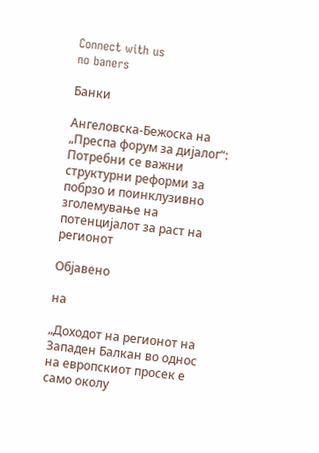Connect with us
no baners

Банки

Ангеловска-Бежоска на „Преспа форум за дијалог“: Потребни се важни структурни реформи за побрзо и поинклузивно зголемување на потенцијалот за раст на регионот

Објавено

на

„Доходот на регионот на Западен Балкан во однос на европскиот просек е само околу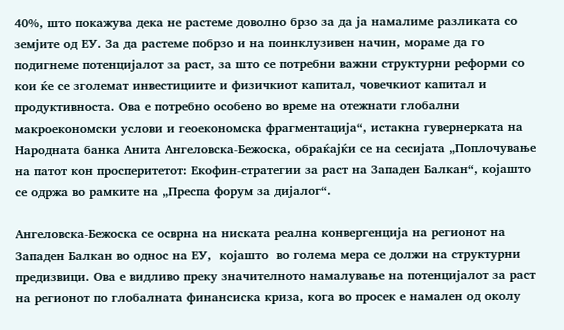40%, што покажува дека не растеме доволно брзо за да ја намалиме разликата со земјите од ЕУ. За да растеме побрзо и на поинклузивен начин, мораме да го подигнеме потенцијалот за раст, за што се потребни важни структурни реформи со кои ќе се зголемат инвестициите и физичкиот капитал, човечкиот капитал и продуктивноста. Ова е потребно особено во време на отежнати глобални макроекономски услови и геоекономска фрагментација“, истакна гувернерката на Народната банка Анита Ангеловска-Бежоска, обраќајќи се на сесијата „Поплочување на патот кон просперитетот: Екофин-стратегии за раст на Западен Балкан“, којашто се одржа во рамките на „Преспа форум за дијалог“.

Ангеловска-Бежоска се осврна на ниската реална конвергенција на регионот на Западен Балкан во однос на ЕУ,  којашто  во голема мера се должи на структурни предизвици. Ова е видливо преку значителното намалување на потенцијалот за раст на регионот по глобалната финансиска криза, кога во просек е намален од околу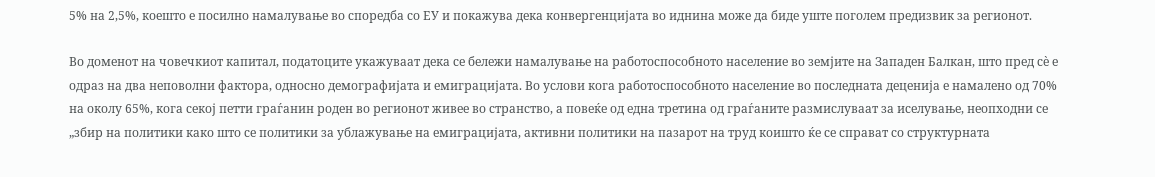5% на 2,5%, коешто е посилно намалување во споредба со ЕУ и покажува дека конвергенцијата во иднина може да биде уште поголем предизвик за регионот.

Во доменот на човечкиот капитал, податоците укажуваат дека се бележи намалување на работоспособното население во земјите на Западен Балкан, што пред сѐ е одраз на два неповолни фактора, односно демографијата и емиграцијата. Во услови кога работоспособното население во последната деценија е намалено од 70% на околу 65%, кога секој петти граѓанин роден во регионот живее во странство, а повеќе од една третина од граѓаните размислуваат за иселување, неопходни се „збир на политики како што се политики за ублажување на емиграцијата, активни политики на пазарот на труд коишто ќе се справат со структурната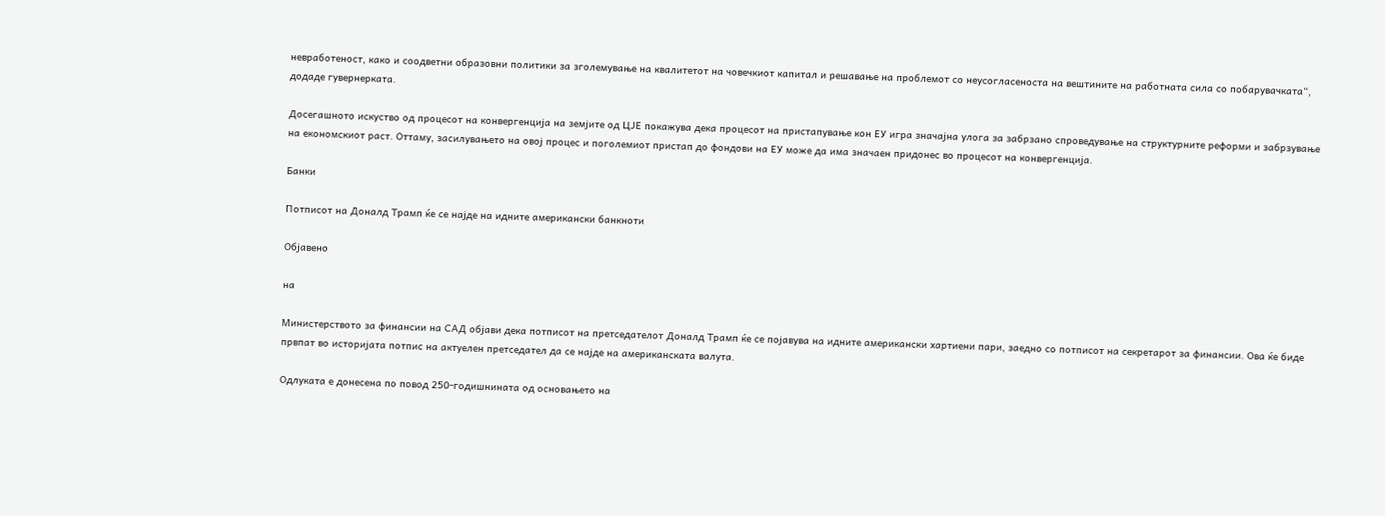невработеност, како и соодветни образовни политики за зголемување на квалитетот на човечкиот капитал и решавање на проблемот со неусогласеноста на вештините на работната сила со побарувачката“, додаде гувернерката.

Досегашното искуство од процесот на конвергенција на земјите од ЦЈЕ покажува дека процесот на пристапување кон ЕУ игра значајна улога за забрзано спроведување на структурните реформи и забрзување на економскиот раст. Оттаму, засилувањето на овој процес и поголемиот пристап до фондови на ЕУ може да има значаен придонес во процесот на конвергенција.

Банки

Потписот на Доналд Трамп ќе се најде на идните американски банкноти

Објавено

на

Министерството за финансии на САД објави дека потписот на претседателот Доналд Трамп ќе се појавува на идните американски хартиени пари, заедно со потписот на секретарот за финансии. Ова ќе биде првпат во историјата потпис на актуелен претседател да се најде на американската валута.

Одлуката е донесена по повод 250-годишнината од основањето на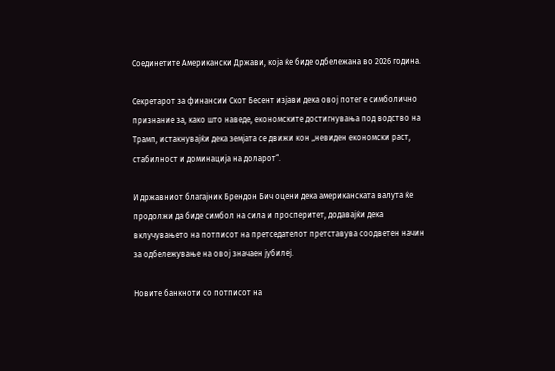Соединетите Американски Држави, која ќе биде одбележана во 2026 година.

Секретарот за финансии Скот Бесент изјави дека овој потег е симболично признание за, како што наведе, економските достигнувања под водство на Трамп, истакнувајќи дека земјата се движи кон „невиден економски раст, стабилност и доминација на доларот“.

И државниот благајник Брендон Бич оцени дека американската валута ќе продолжи да биде симбол на сила и просперитет, додавајќи дека вклучувањето на потписот на претседателот претставува соодветен начин за одбележување на овој значаен јубилеј.

Новите банкноти со потписот на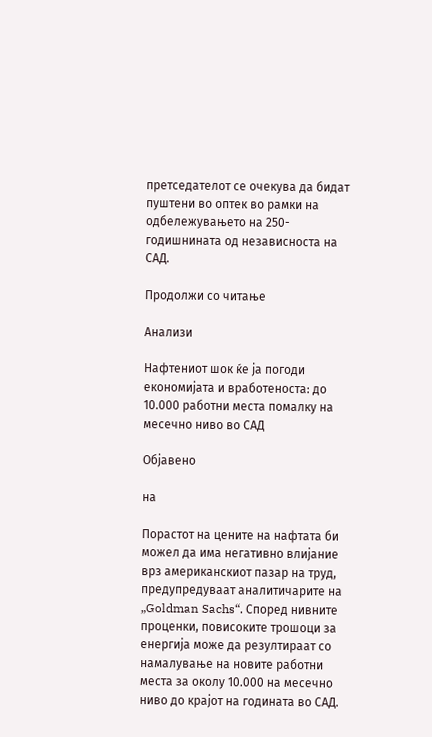претседателот се очекува да бидат пуштени во оптек во рамки на одбележувањето на 250-годишнината од независноста на САД.

Продолжи со читање

Анализи

Нафтениот шок ќе ја погоди економијата и вработеноста: до 10.000 работни места помалку на месечно ниво во САД

Објавено

на

Порастот на цените на нафтата би можел да има негативно влијание врз американскиот пазар на труд, предупредуваат аналитичарите на „Goldman Sachs“. Според нивните проценки, повисоките трошоци за енергија може да резултираат со намалување на новите работни места за околу 10.000 на месечно ниво до крајот на годината во САД.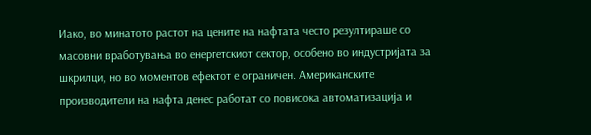Иако, во минатото растот на цените на нафтата често резултираше со масовни вработувања во енергетскиот сектор, особено во индустријата за шкрилци, но во моментов ефектот е ограничен. Американските производители на нафта денес работат со повисока автоматизација и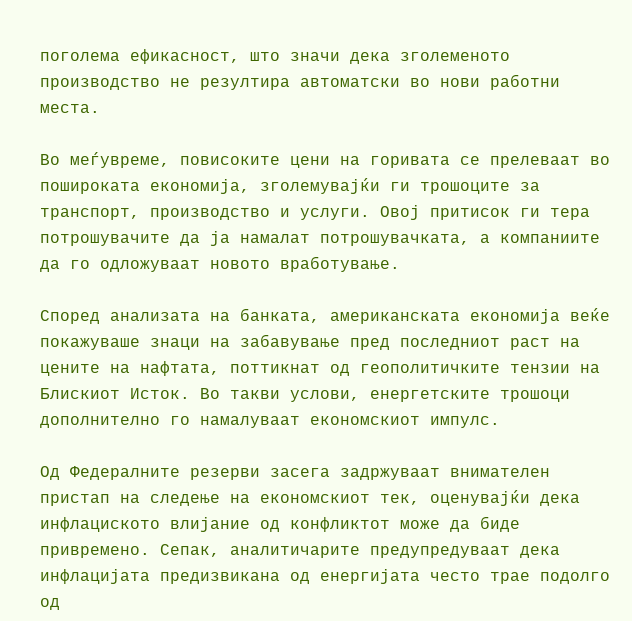поголема ефикасност, што значи дека зголеменото производство не резултира автоматски во нови работни места.

Во меѓувреме, повисоките цени на горивата се прелеваат во пошироката економија, зголемувајќи ги трошоците за транспорт, производство и услуги. Овој притисок ги тера потрошувачите да ја намалат потрошувачката, а компаниите да го одложуваат новото вработување.

Според анализата на банката, американската економија веќе покажуваше знаци на забавување пред последниот раст на цените на нафтата, поттикнат од геополитичките тензии на Блискиот Исток. Во такви услови, енергетските трошоци дополнително го намалуваат економскиот импулс.

Од Федералните резерви засега задржуваат внимателен пристап на следење на економскиот тек, оценувајќи дека инфлациското влијание од конфликтот може да биде привремено. Сепак, аналитичарите предупредуваат дека инфлацијата предизвикана од енергијата често трае подолго од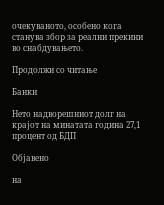очекуваното, особено кога станува збор за реални прекини во снабдувањето.

Продолжи со читање

Банки

Нето надворешниот долг на крајот на минатата година 27,1 процент од БДП

Објавено

на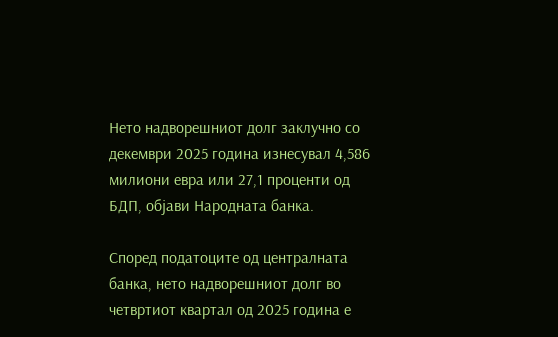Нето надворешниот долг заклучно со декември 2025 година изнесувал 4,586 милиони евра или 27,1 проценти од БДП, објави Народната банка.

Според податоците од централната банка, нето надворешниот долг во четвртиот квартал од 2025 година е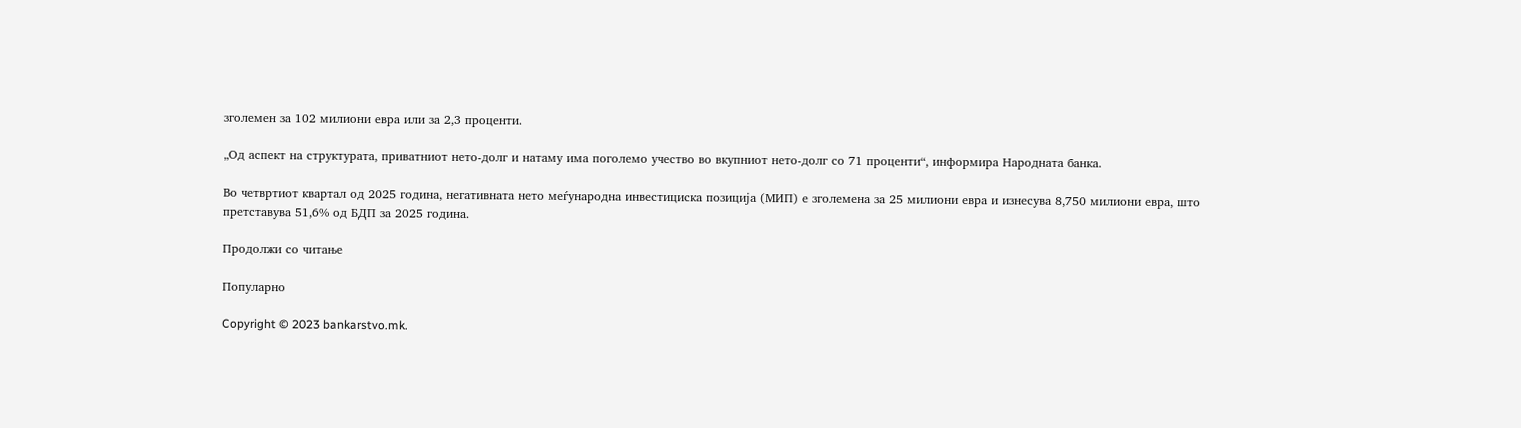зголемен за 102 милиони евра или за 2,3 проценти.

„Од аспект на структурата, приватниот нето-долг и натаму има поголемо учество во вкупниот нето-долг со 71 проценти“, информира Народната банка.

Во четвртиот квартал од 2025 година, негативната нето меѓународна инвестициска позиција (МИП) е зголемена за 25 милиони евра и изнесува 8,750 милиони евра, што претставува 51,6% од БДП за 2025 година.

Продолжи со читање

Популарно

Copyright © 2023 bankarstvo.mk.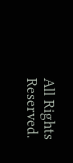All Rights Reserved.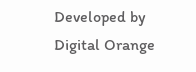Developed by Digital Orange